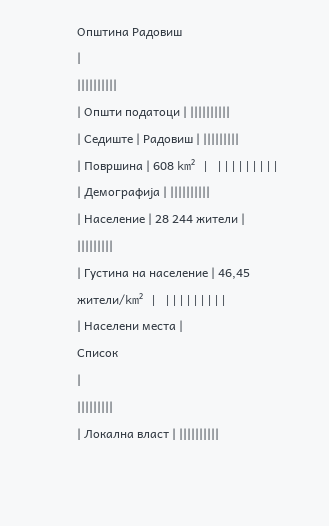Општина Радовиш
|
||||||||||
| Општи податоци | ||||||||||
| Седиште | Радовиш | |||||||||
| Површина | 608 km² | |||||||||
| Демографија | ||||||||||
| Население | 28 244 жители | |||||||||
| Густина на население | 46,45 жители/km² | |||||||||
| Населени места |
Список
|
|||||||||
| Локална власт | ||||||||||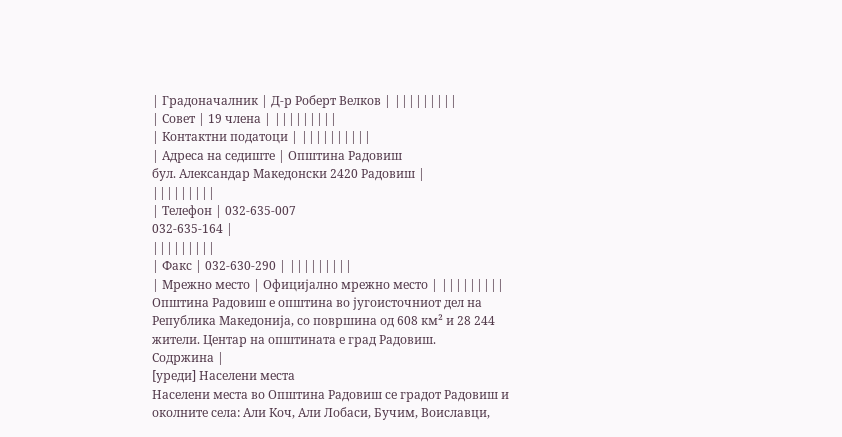| Градоначалник | Д-р Роберт Велков | |||||||||
| Совет | 19 члена | |||||||||
| Контактни податоци | ||||||||||
| Адреса на седиште | Општина Радовиш
бул. Александар Македонски 2420 Радовиш |
|||||||||
| Телефон | 032-635-007
032-635-164 |
|||||||||
| Факс | 032-630-290 | |||||||||
| Мрежно место | Официјално мрежно место | |||||||||
Општина Радовиш е општина во југоисточниот дел на Република Македонија, со површина од 608 км² и 28 244 жители. Центар на општината е град Радовиш.
Содржина |
[уреди] Населени места
Населени места во Општина Радовиш се градот Радовиш и околните села: Али Коч, Али Лобаси, Бучим, Воиславци,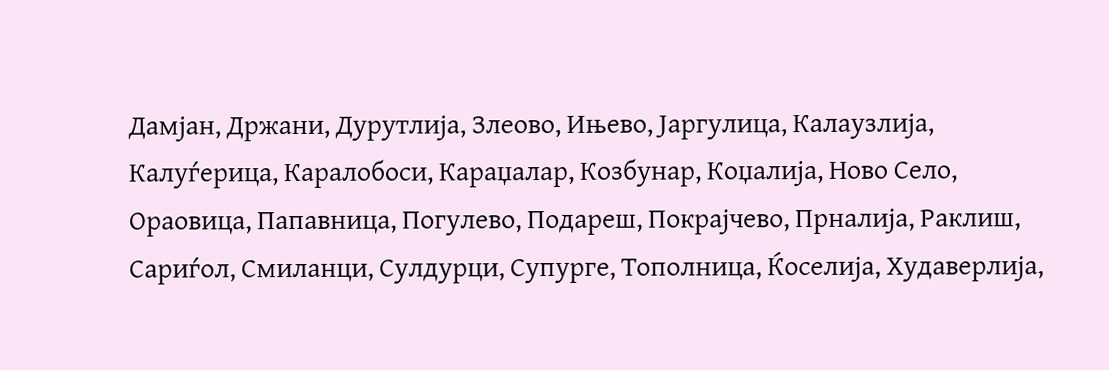Дамјан, Држани, Дурутлија, Злеово, Ињево, Јаргулица, Калаузлија, Калуѓерица, Каралобоси, Караџалар, Козбунар, Коџалија, Ново Село, Ораовица, Папавница, Погулево, Подареш, Покрајчево, Прналија, Раклиш, Сариѓол, Смиланци, Сулдурци, Супурге, Тополница, Ќоселија, Худаверлија,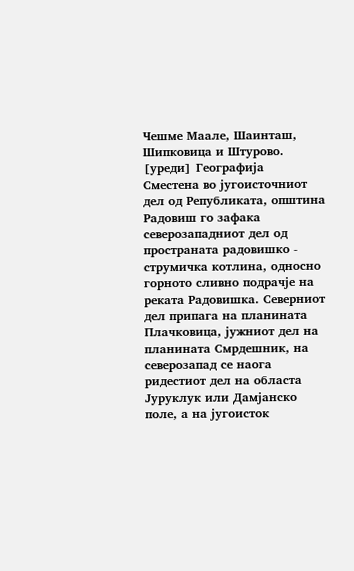Чешме Маале, Шаинташ, Шипковица и Штурово.
[уреди] Географиja
Сместена во југоисточниот дел од Републиката, општина Радовиш го зафака северозападниот дел од пространата радовишко - струмичка котлина, односно горното сливно подрачје на реката Радовишка. Северниот дел припага на планината Плачковица, јужниот дел на планината Смрдешник, на северозапад се наога ридестиот дел на областа Јуруклук или Дамјанско поле, а на југоисток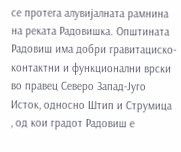се протега алувијалната рамнина на реката Радовишка. Општината Радовиш има добри гравитациско-контактни и функционални врски во правец Северо Запад-Југо Исток, односно Штип и Струмица , од кои градот Радовиш е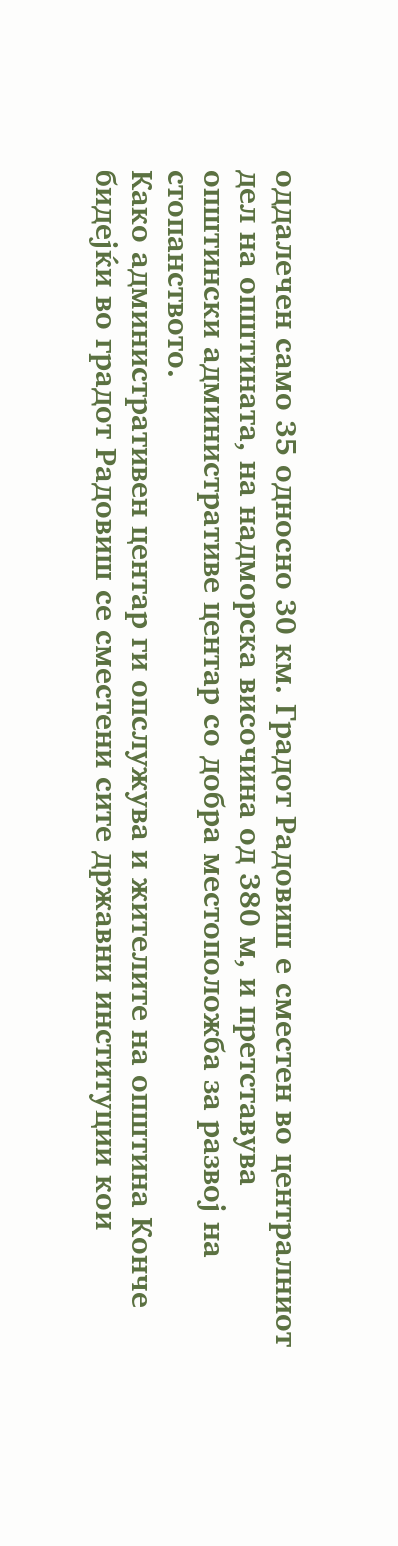оддалечен само 35 односно 30 км. Градот Радовиш е сместен во централниот дел на општината, на надморска височина од 380 м, и претставува општински административе центар со добра местоположба за развој на стопанството.
Како административен центар ги опслужува и жителите на општина Конче бидејќи во градот Радовиш се сместени сите државни институции кои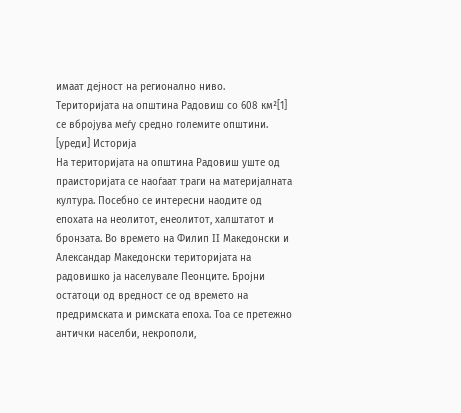имаат дејност на регионално ниво.
Територијата на општина Радовиш со 608 км²[1] се вбројува меѓу средно големите општини.
[уреди] Историja
На територијата на општина Радовиш уште од праисторијата се наоѓаат траги на материјалната култура. Посебно се интересни наодите од епохата на неолитот, енеолитот, халштатот и бронзата. Во времето на Филип II Македонски и Александар Македонски територијата на радовишко ја населувале Пеонците. Бројни остатоци од вредност се од времето на предримската и римската епоха. Тоа се претежно антички населби, некрополи,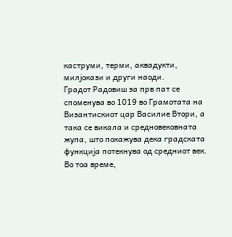каструми, терми, аквадукти, милјокази и други наоди.
Градот Радовиш за прв пат се споменува во 1019 во Грамотата на Византискиот цар Василие Втори, а така се викала и средновековната жупа, што покажува дека градската функција потекнува од средниот век. Во тоа време,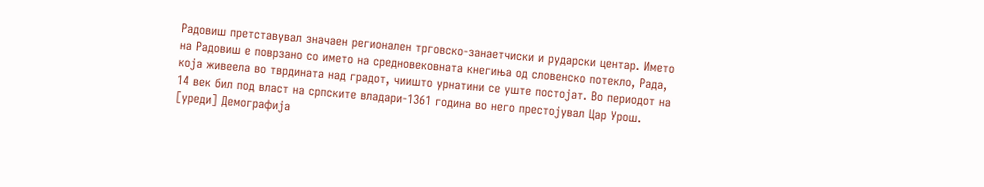Радовиш претставувал значаен регионален трговско-занаетчиски и рударски центар. Името на Радовиш е поврзано со името на средновековната кнегиња од словенско потекло, Рада, која живеела во тврдината над градот, чиишто урнатини се уште постојат. Во периодот на 14 век бил под власт на српските владари-1361 година во него престојувал Цар Урош.
[уреди] Демографија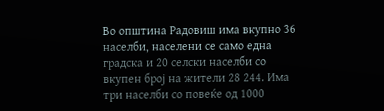Во општина Радовиш има вкупно 36 населби, населени се само една градска и 20 селски населби со вкупен број на жители 28 244. Има три населби со повеќе од 1000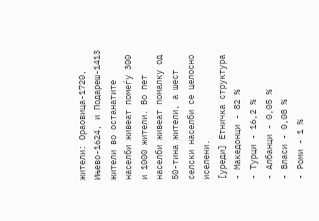жители: Ораовица-1720, Ињево-1624, и Подареш-1413 жители во останатите населби живеат помеѓу 300 и 1000 жители. Во пет населби живеат помалку од 50-тина жители, а шест селски населби се целосно иселени.
[уреди] Етничка структура
- Македонци - 82 %
- Турци - 16,2 %
- Албанци - 0,05 %
- Власи - 0,08 %
- Роми - 1 %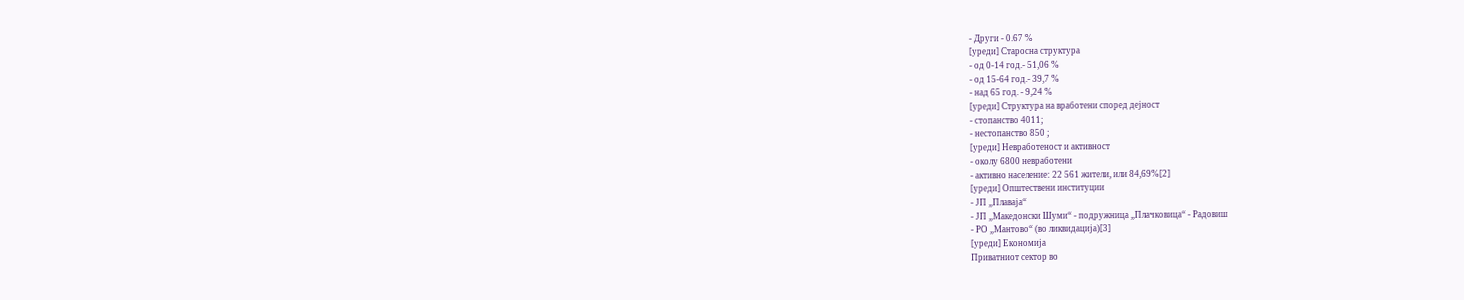- Други - 0.67 %
[уреди] Старосна структура
- од 0-14 год.- 51,06 %
- од 15-64 год.- 39,7 %
- над 65 год. - 9,24 %
[уреди] Структура на вработени според дејност
- стопанство 4011;
- нестопанство 850 ;
[уреди] Невработеност и активност
- околу 6800 невработени
- активно население: 22 561 жители, или 84,69%[2]
[уреди] Општествени институции
- ЈП „Плаваја“
- ЈП „Македонски Шуми“ - подружница „Плачковица“ - Радовиш
- РО „Мантово“ (во ликвидација)[3]
[уреди] Економија
Приватниот сектор во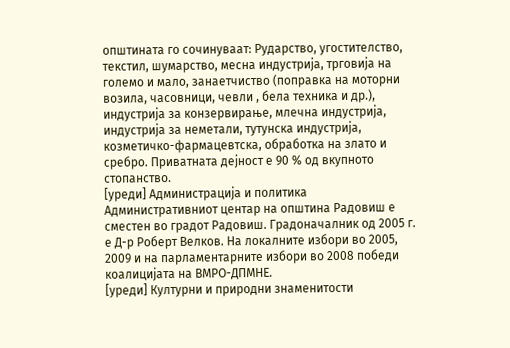општината го сочинуваат: Рударство, угостителство, текстил, шумарство, месна индустрија, трговија на големо и мало, занаетчиство (поправка на моторни возила, часовници, чевли , бела техника и др.), индустрија за конзервирање, млечна индустрија, индустрија за неметали, тутунска индустрија, козметичко-фармацевтска, обработка на злато и сребро. Приватната дејност е 90 % од вкупното стопанство.
[уреди] Администрација и политика
Административниот центар на општина Радовиш е сместен во градот Радовиш. Градоначалник од 2005 г. е Д-р Роберт Велков. На локалните избори во 2005, 2009 и на парламентарните избори во 2008 победи коалицијата на ВМРО-ДПМНЕ.
[уреди] Културни и природни знаменитости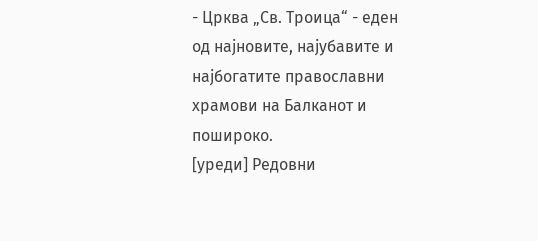- Црква „Св. Троица“ - еден од најновите, најубавите и најбогатите православни храмови на Балканот и пошироко.
[уреди] Редовни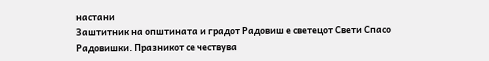настани
Заштитник на општината и градот Радовиш е светецот Свети Спасо Радовишки. Празникот се чествува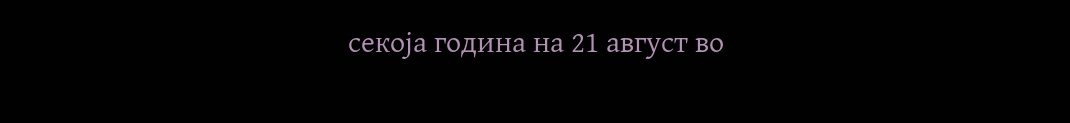секоја година на 21 август во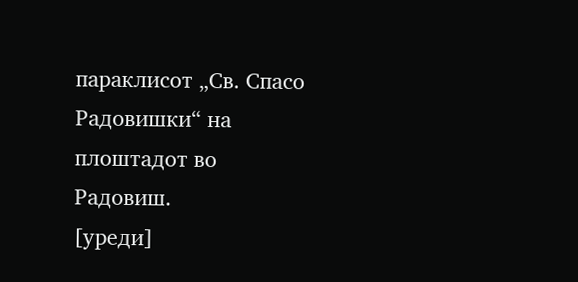параклисот „Св. Спасо Радовишки“ на плоштадот во Радовиш.
[уреди]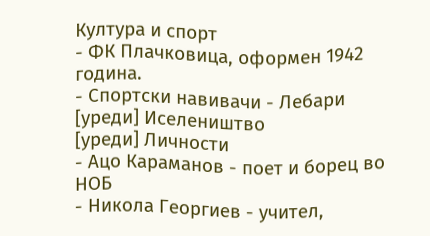Култура и спорт
- ФК Плачковица, оформен 1942 година.
- Спортски навивачи - Лебари
[уреди] Иселеништво
[уреди] Личности
- Ацо Караманов - поет и борец во НОБ
- Никола Георгиев - учител,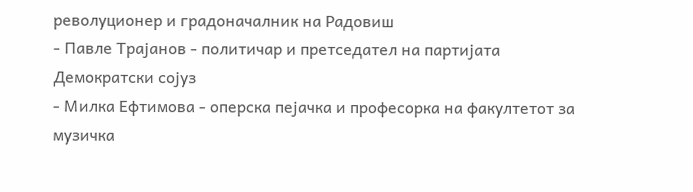револуционер и градоначалник на Радовиш
- Павле Трајанов - политичар и претседател на партијата Демократски сојуз
- Милка Ефтимова - оперска пејачка и професорка на факултетот за музичка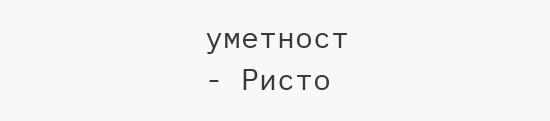уметност
- Ристо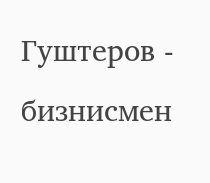Гуштеров - бизнисмен